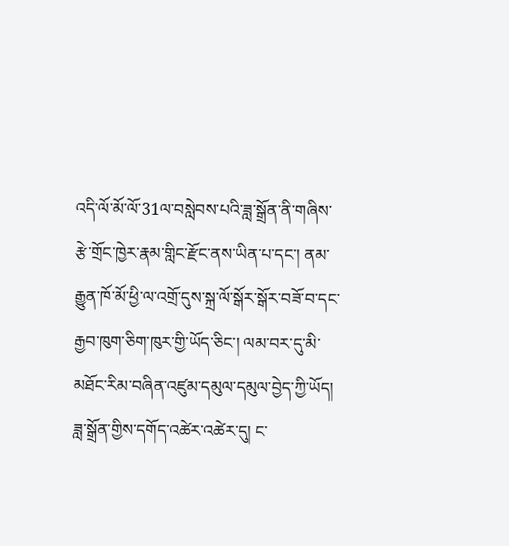འདི་ལོ་མོ་ལོ་31ལ་བསླེབས་པའི་ཟླ་སྒྲོན་ནི་གཞིས་རྩེ་གྲོང་ཁྱེར་རྣམ་གླིང་རྫོང་ནས་ཡིན་པ་དང་། ནམ་རྒྱུན་ཁོ་མོ་ཕྱི་ལ་འགྲོ་དུས་སྐྲ་ལོ་སྒོར་སྒོར་བཟོ་བ་དང་རྒྱབ་ཁུག་ཅིག་ཁུར་གྱི་ཡོད་ཅིང་། ལམ་བར་དུ་མི་མཐོང་རིམ་བཞིན་འཛུམ་དམུལ་དམུལ་བྱེད་ཀྱི་ཡོད།
ཟླ་སྒྲོན་གྱིས་དགོད་འཚེར་འཚེར་དུ། ང་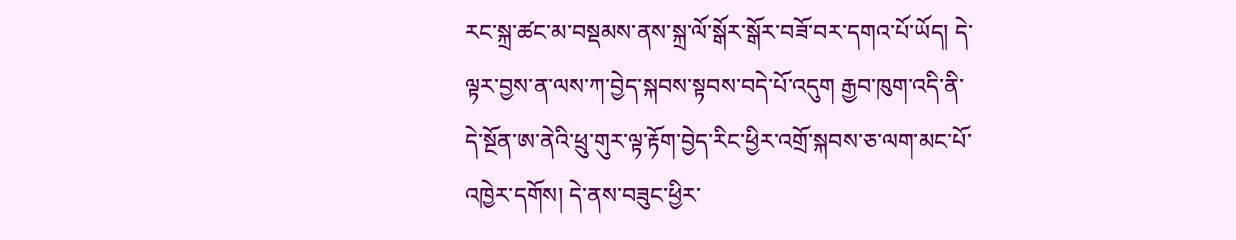རང་སྐྲ་ཚང་མ་བསྡམས་ནས་སྐྲ་ལོ་སྒོར་སྒོར་བཟོ་བར་དགའ་པོ་ཡོད། དེ་ལྟར་བྱས་ན་ལས་ཀ་བྱེད་སྐབས་སྟབས་བདེ་པོ་འདུག རྒྱབ་ཁུག་འདི་ནི་དེ་སྔོན་ཨ་ནེའི་ཕྲུ་གུར་ལྟ་རྟོག་བྱེད་རིང་ཕྱིར་འགྲོ་སྐབས་ཅ་ལག་མང་པོ་འཁྱེར་དགོས། དེ་ནས་བཟུང་ཕྱིར་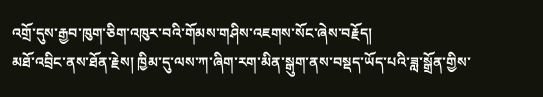འགྲོ་དུས་རྒྱབ་ཁུག་ཅིག་འཁུར་བའི་གོམས་གཤིས་འཇགས་སོང་ཞེས་བརྗོད།
མཐོ་འབྲིང་ནས་ཐོན་རྗེས། ཁྱིམ་དུ་ལས་ཀ་ཞིག་རག་མིན་སྒུག་ནས་བསྡད་ཡོད་པའི་ཟླ་སྒྲོན་གྱིས་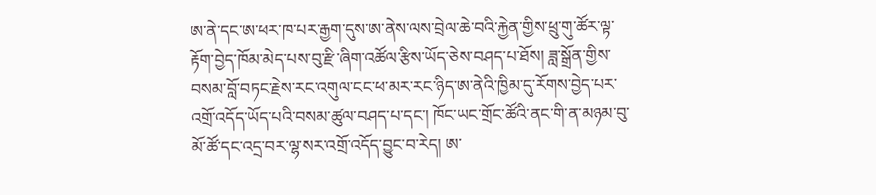ཨ་ནེ་དང་ཨ་ཕར་ཁ་པར་རྒྱག་དུས་ཨ་ནེས་ལས་བྲེལ་ཆེ་བའི་རྐྱེན་གྱིས་ཕྲུ་གུ་ཚོར་ལྟ་རྟོག་བྱེད་ཁོམ་མེད་པས་བུ་རྫི་ཞིག་འཚོལ་རྩིས་ཡོད་ཅེས་བཤད་པ་ཐོས། ཟླ་སྒྲོན་གྱིས་བསམ་བློ་བཏང་རྗེས་རང་འགུལ་ངང་ཕ་མར་རང་ཉིད་ཨ་ནེའི་ཁྱིམ་དུ་རོགས་བྱེད་པར་འགྲོ་འདོད་ཡོད་པའི་བསམ་ཚུལ་བཤད་པ་དང་། ཁོང་ཡང་གྲོང་ཚོའི་ནང་གི་ན་མཉམ་བུ་མོ་ཚོ་དང་འདྲ་བར་ལྷ་སར་འགྲོ་འདོད་བྱུང་བ་རེད། ཨ་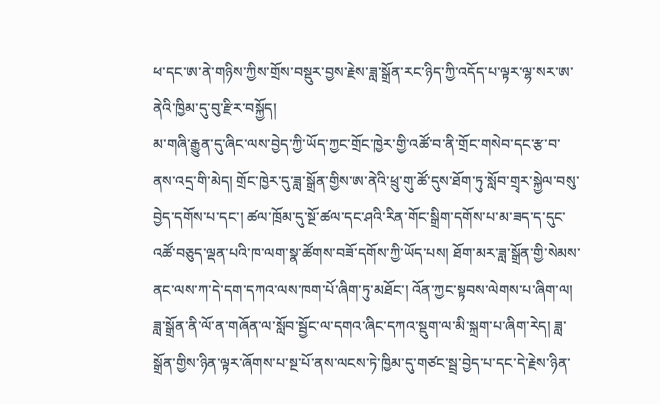ཕ་དང་ཨ་ནེ་གཉིས་ཀྱིས་གྲོས་བསྡུར་བྱས་རྗེས་ཟླ་སྒྲོན་རང་ཉིད་ཀྱི་འདོད་པ་ལྟར་ལྷ་སར་ཨ་ནེའི་ཁྱིམ་དུ་བུ་རྫིར་བསྐྱོད།
མ་གཞི་རྒྱུན་དུ་ཞིང་ལས་བྱེད་ཀྱི་ཡོད་ཀྱང་གྲོང་ཁྱེར་གྱི་འཚོ་བ་ནི་གྲོང་གསེབ་དང་རྩ་བ་ནས་འདྲ་གི་མེད། གྲོང་ཁྱེར་དུ་ཟླ་སྒྲོན་གྱིས་ཨ་ནེའི་ཕྲུ་གུ་ཚོ་དུས་ཐོག་ཏུ་སློབ་གྲྭར་སྐྱེལ་བསུ་བྱེད་དགོས་པ་དང་། ཚལ་ཁྲོམ་དུ་སྔོ་ཚལ་དང་ཤའི་རིན་གོང་སྒྲིག་དགོས་པ་མ་ཟད་ད་དུང་འཚོ་བཅུད་ལྡན་པའི་ཁ་ལག་སྣ་ཚོགས་བཟོ་དགོས་ཀྱི་ཡོད་པས། ཐོག་མར་ཟླ་སྒྲོན་གྱི་སེམས་ནང་ལས་ཀ་དེ་དག་དཀའ་ལས་ཁག་པོ་ཞིག་ཏུ་མཐོང་། འོན་ཀྱང་སྟབས་ལེགས་པ་ཞིག་ལ། ཟླ་སྒྲོན་ནི་ལོ་ན་གཞོན་ལ་སློབ་སྦྱོང་ལ་དགའ་ཞིང་དཀའ་སྡུག་ལ་མི་སྐྲག་པ་ཞིག་རེད། ཟླ་སྒྲོན་གྱིས་ཉིན་ལྟར་ཞོགས་པ་སྔ་པོ་ནས་ལངས་ཏེ་ཁྱིམ་དུ་གཙང་སྦྲ་བྱེད་པ་དང་དེ་རྗེས་ཉིན་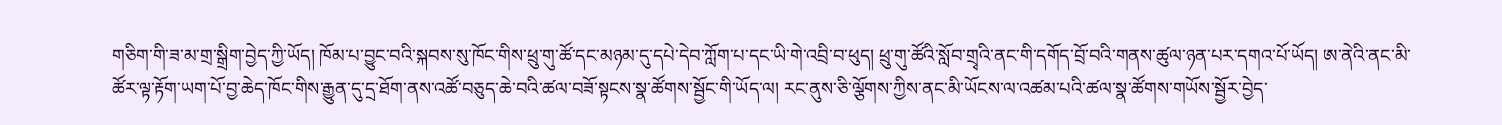གཅིག་གི་ཟ་མ་གྲ་སྒྲིག་བྱེད་ཀྱི་ཡོད། ཁོམ་པ་བྱུང་བའི་སྐབས་སུ་ཁོང་གིས་ཕྲུ་གུ་ཚོ་དང་མཉམ་དུ་དཔེ་དེབ་ཀློག་པ་དང་ཡི་གེ་འབྲི་བ་ཕུད། ཕྲུ་གུ་ཚོའི་སློབ་གྲྭའི་ནང་གི་དགོད་བྲོ་བའི་གནས་ཚུལ་ཉན་པར་དགའ་པོ་ཡོད། ཨ་ནེའི་ནང་མི་ཚོར་ལྟ་རྟོག་ཡག་པོ་བྱ་ཆེད་ཁོང་གིས་རྒྱུན་དུ་དྲ་ཐོག་ནས་འཚོ་བཅུད་ཆེ་བའི་ཚལ་བཟོ་སྟངས་སྣ་ཚོགས་སྦྱོང་གི་ཡོད་ལ། རང་ནུས་ཅི་ལྕོགས་ཀྱིས་ནང་མི་ཡོངས་ལ་འཚམ་པའི་ཚལ་སྣ་ཚོགས་གཡོས་སྦྱོར་བྱེད་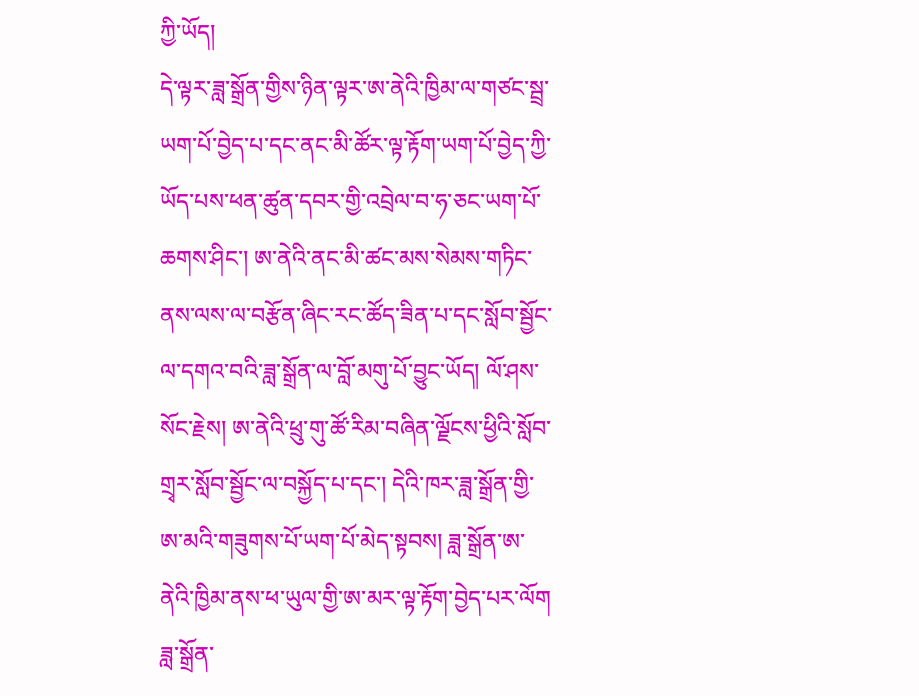ཀྱི་ཡོད།
དེ་ལྟར་ཟླ་སྒྲོན་གྱིས་ཉིན་ལྟར་ཨ་ནེའི་ཁྱིམ་ལ་གཙང་སྦྲ་ཡག་པོ་བྱེད་པ་དང་ནང་མི་ཚོར་ལྟ་རྟོག་ཡག་པོ་བྱེད་ཀྱི་ཡོད་པས་ཕན་ཚུན་དབར་གྱི་འབྲེལ་བ་ཧ་ཅང་ཡག་པོ་ཆགས་ཤིང་། ཨ་ནེའི་ནང་མི་ཚང་མས་སེམས་གཏིང་ནས་ལས་ལ་བརྩོན་ཞིང་རང་ཚོད་ཟིན་པ་དང་སློབ་སྦྱོང་ལ་དགའ་བའི་ཟླ་སྒྲོན་ལ་བློ་མགུ་པོ་བྱུང་ཡོད། ལོ་ཤས་སོང་རྗེས། ཨ་ནེའི་ཕྲུ་གུ་ཚོ་རིམ་བཞིན་ལྗོངས་ཕྱིའི་སློབ་གྲྭར་སློབ་སྦྱོང་ལ་བསྐྱོད་པ་དང་། དེའི་ཁར་ཟླ་སྒྲོན་གྱི་ཨ་མའི་གཟུགས་པོ་ཡག་པོ་མེད་སྟབས། ཟླ་སྒྲོན་ཨ་ནེའི་ཁྱིམ་ནས་ཕ་ཡུལ་གྱི་ཨ་མར་ལྟ་རྟོག་བྱེད་པར་ལོག
ཟླ་སྒྲོན་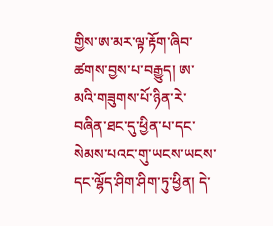གྱིས་ཨ་མར་ལྟ་རྟོག་ཞིབ་ཚགས་བྱས་པ་བརྒྱུད། ཨ་མའི་གཟུགས་པོ་ཉིན་རེ་བཞིན་ཐང་དུ་ཕྱིན་པ་དང་སེམས་པའང་གུ་ཡངས་ཡངས་དང་ལྷོད་ཤིག་ཤིག་ཏུ་ཕྱིན། དེ་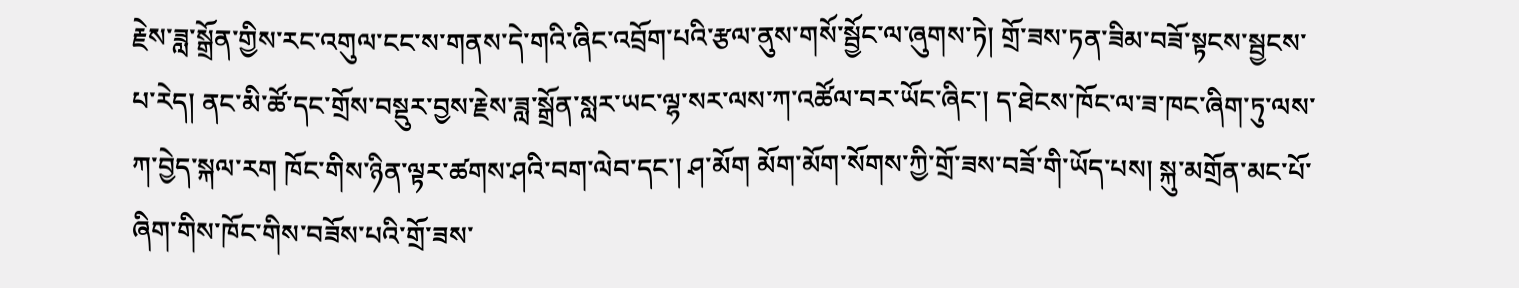རྗེས་ཟླ་སྒྲོན་གྱིས་རང་འགུལ་ངང་ས་གནས་དེ་གའི་ཞིང་འབྲོག་པའི་རྩལ་ནུས་གསོ་སྦྱོང་ལ་ཞུགས་ཏེ། གྲོ་ཟས་ཏན་ཟིམ་བཟོ་སྟངས་སྦྱངས་པ་རེད། ནང་མི་ཚོ་དང་གྲོས་བསྡུར་བྱས་རྗེས་ཟླ་སྒྲོན་སླར་ཡང་ལྷ་སར་ལས་ཀ་འཚོལ་བར་ཡོང་ཞིང་། ད་ཐེངས་ཁོང་ལ་ཟ་ཁང་ཞིག་ཏུ་ལས་ཀ་བྱེད་སྐལ་རག ཁོང་གིས་ཉིན་ལྟར་ཚགས་ཤའི་བག་ལེབ་དང་། ཤ་མོག མོག་མོག་སོགས་ཀྱི་གྲོ་ཟས་བཟོ་གི་ཡོད་པས། སྐུ་མགྲོན་མང་པོ་ཞིག་གིས་ཁོང་གིས་བཟོས་པའི་གྲོ་ཟས་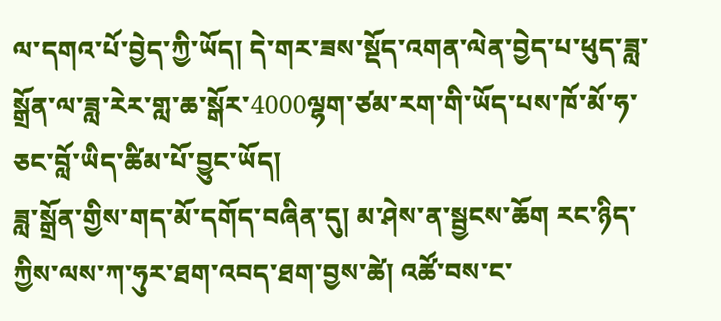ལ་དགའ་པོ་བྱེད་ཀྱི་ཡོད། དེ་གར་ཟས་སྡོད་འགན་ལེན་བྱེད་པ་ཕུད་ཟླ་སྒྲོན་ལ་ཟླ་རེར་གླ་ཆ་སྒོར་4000ལྷག་ཙམ་རག་གི་ཡོད་པས་ཁོ་མོ་ཧ་ཅང་བློ་ཡིད་ཚིམ་པོ་བྱུང་ཡོད།
ཟླ་སྒྲོན་གྱིས་གད་མོ་དགོད་བཞིན་དུ། མ་ཤེས་ན་སྦྱངས་ཆོག རང་ཉིད་ཀྱིས་ལས་ཀ་ཧུར་ཐག་འབད་ཐག་བྱས་ཚེ། འཚོ་བས་ང་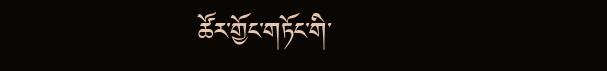ཚོར་གྱོང་གཏོང་གི་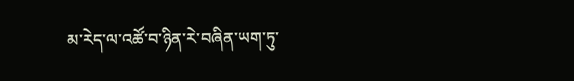མ་རེད་ལ་འཚོ་བ་ཉིན་རེ་བཞིན་ཡག་ཏུ་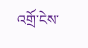འགྲོ་ངེས་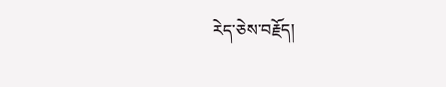རེད་ཅེས་བརྗོད།